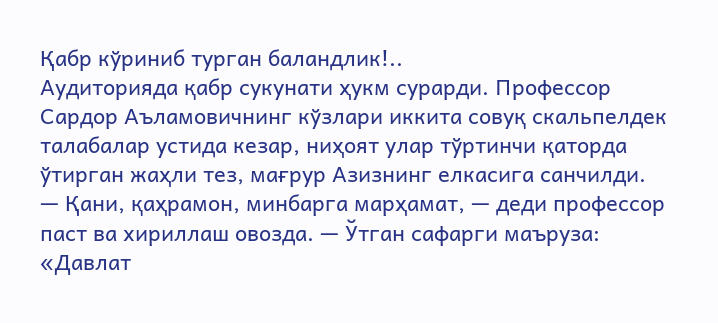Қабр кўриниб турган баландлик!..
Аудиторияда қабр сукунати ҳукм сурарди. Профессор Сардор Аъламовичнинг кўзлари иккита совуқ скальпелдек талабалар устида кезар, ниҳоят улар тўртинчи қаторда ўтирган жаҳли тез, мағрур Азизнинг елкасига санчилди.
— Қани, қаҳрамон, минбарга марҳамат, — деди профессор паст ва хириллаш овозда. — Ўтган сафарги маъруза: «Давлат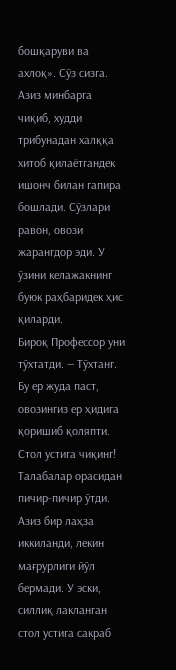бошқаруви ва ахлоқ». Сўз сизга.
Азиз минбарга чиқиб, худди трибунадан халққа хитоб қилаётгандек ишонч билан гапира бошлади. Сўзлари равон, овози жарангдор эди. У ўзини келажакнинг буюк раҳбаридек ҳис қиларди.
Бироқ Профессор уни тўхтатди. — Тўхтанг. Бу ер жуда паст, овозингиз ер ҳидига қоришиб қоляпти. Стол устига чиқинг!
Талабалар орасидан пичир-пичир ўтди. Азиз бир лаҳза иккиланди, лекин мағрурлиги йўл бермади. У эски, силлиқ лакланган стол устига сакраб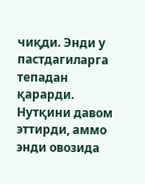чиқди. Энди у пастдагиларга тепадан қарарди. Нутқини давом эттирди, аммо энди овозида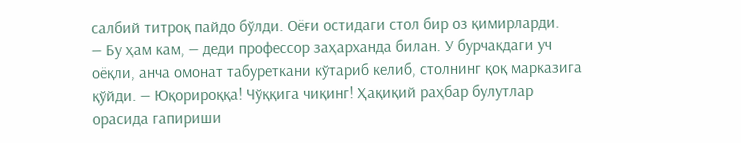салбий титроқ пайдо бўлди. Оёғи остидаги стол бир оз қимирларди.
— Бу ҳам кам, — деди профессор заҳарханда билан. У бурчакдаги уч оёқли, анча омонат табуреткани кўтариб келиб, столнинг қоқ марказига қўйди. — Юқорироққа! Чўққига чиқинг! Ҳақиқий раҳбар булутлар орасида гапириши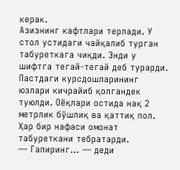керак.
Азизнинг кафтлари терлади. У стол устидаги чайқалиб турган табуреткага чиқди. Энди у шифтга тегай-тегай деб турарди. Пастдаги курсдошларининг юзлари кичрайиб қолгандек туюлди. Оёқлари остида нақ 2 метрлик бўшлиқ ва қаттиқ пол. Ҳар бир нафаси омонат табуреткани тебратарди.
— Гапиринг… — деди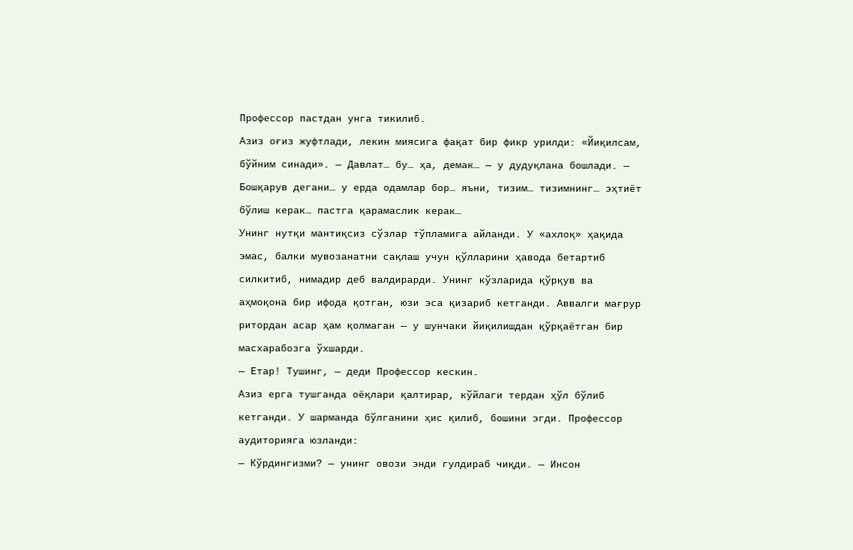Профессор пастдан унга тикилиб.
Азиз оғиз жуфтлади, лекин миясига фақат бир фикр урилди: «Йиқилсам, бўйним синади». — Давлат… бу… ҳа, демак… — у дудуқлана бошлади. — Бошқарув дегани… у ерда одамлар бор… яъни, тизим… тизимнинг… эҳтиёт бўлиш керак… пастга қарамаслик керак…
Унинг нутқи мантиқсиз сўзлар тўпламига айланди. У «ахлоқ» ҳақида эмас, балки мувозанатни сақлаш учун қўлларини ҳавода бетартиб силкитиб, нимадир деб валдирарди. Унинг кўзларида қўрқув ва аҳмоқона бир ифода қотган, юзи эса қизариб кетганди. Аввалги мағрур ритордан асар ҳам қолмаган — у шунчаки йиқилишдан қўрқаётган бир масхарабозга ўхшарди.
— Етар! Тушинг, — деди Профессор кескин.
Азиз ерга тушганда оёқлари қалтирар, кўйлаги тердан ҳўл бўлиб кетганди. У шарманда бўлганини ҳис қилиб, бошини эгди. Профессор аудиторияга юзланди:
— Кўрдингизми? — унинг овози энди гулдираб чиқди. — Инсон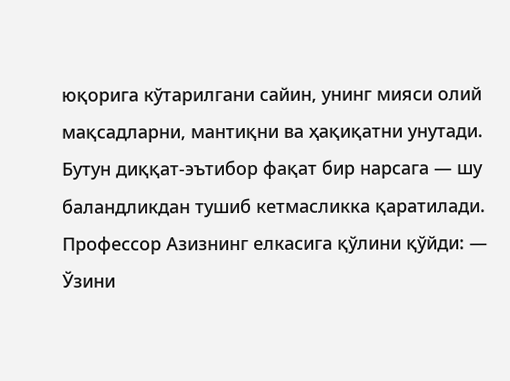юқорига кўтарилгани сайин, унинг мияси олий мақсадларни, мантиқни ва ҳақиқатни унутади. Бутун диққат-эътибор фақат бир нарсага — шу баландликдан тушиб кетмасликка қаратилади.
Профессор Азизнинг елкасига қўлини қўйди: — Ўзини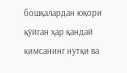бошқалардан юқори қўйган ҳар қандай кимсанинг нутқи ва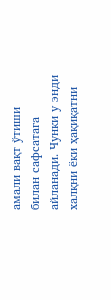амали вақт ўтиши билан сафсатага айланади. Чунки у энди халқни ёки ҳақиқатни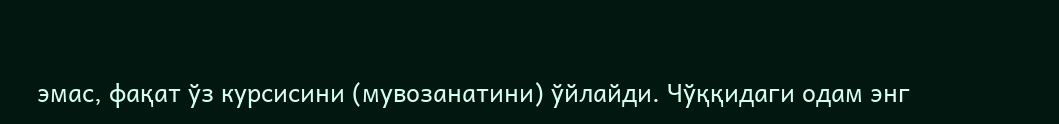эмас, фақат ўз курсисини (мувозанатини) ўйлайди. Чўққидаги одам энг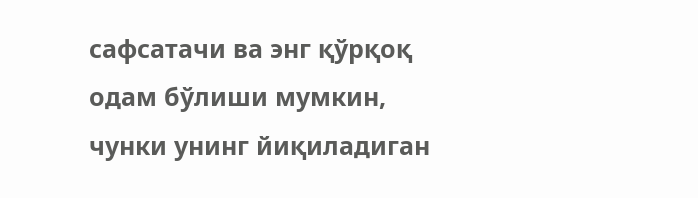сафсатачи ва энг қўрқоқ одам бўлиши мумкин, чунки унинг йиқиладиган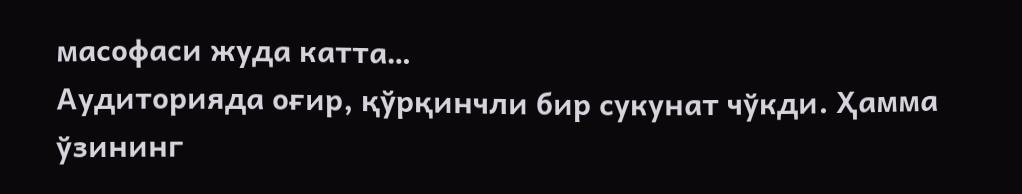масофаси жуда катта…
Аудиторияда оғир, қўрқинчли бир сукунат чўкди. Ҳамма ўзининг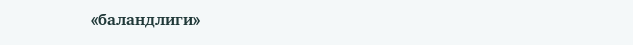«баландлиги»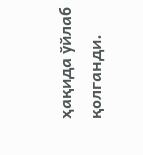ҳақида ўйлаб қолганди.